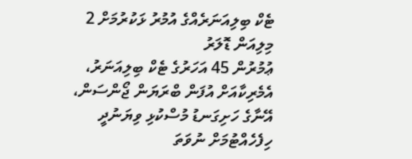ޓެކް ބިލިއަނަރެއްގެ އުމުރު ޅަކުރުމަށް 2 މިލިއަން ޑޮލަރު
ޢުމުރުން 45 އަހަރުގެ ޓެކް ބިލިއަނަރު، އެމެރިކާއަށް އުފަން ބްރަޔަން ޖޯންސަން، އޭނާގެ ހަށިގަނޑު މުސްކުޅި ވިޔަނުދީ ހިފެހެއްޓުމަށް ނުވަތަ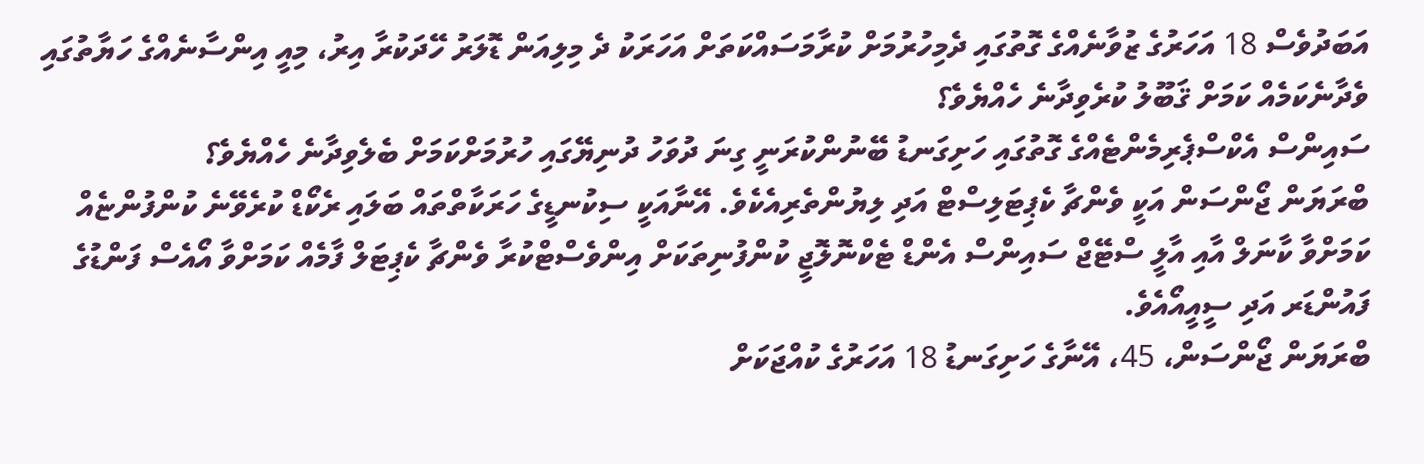އަބަދުވެސް 18 އަހަރުގެ ޒުވާނެއްގެ ގޮތުގައި ދެމިހުރުމަށް ކުރާމަސައްކަތަށް އަހަރަކު ދެ މިލިއަން ޑޮލަރު ހޭދަކުރާ އިރު، މިއީ އިންސާނެއްގެ ހަޔާތުގައި ވެދާނެކަމެއް ކަމަށް ޤަބޫލު ކުރެވިދާނެ ހެއްޔެވެ؟
ސައިންސް އެކްސްޕެރިމެންޓެއްގެ ގޮތުގައި ހަށިގަނޑު ބޭނުންކުރަނީ ގިނަ ދުވަހު ދުނިޔޭގައި ހުރުމަށްކަމަށް ބެލެވިދާނެ ހެއްޔެވެ؟
ބްރަޔަން ޖޯންސަން އަކީ ވެންޗާ ކެޕިޓަލިސްޓް އަދި ލިޔުންތެރިއެކެވެ. އޭނާއަކީ ސިކުނޑީގެ ހަރަކާތްތައް ބަލައި ރެކޯޑް ކުރެވޭނެ ކުންފުންޏެއް ކަމަށްވާ ކާނަލް އާއި އާލީ ސްޓޭޖް ސައިންސް އެންޑް ޓެކްނޮލޮޖީ ކުންފުނިތަކަށް އިންވެސްޓްކުރާ ވެންޗާ ކެޕިޓަލް ފާމެއް ކަމަށްވާ އޯއެސް ފަންޑުގެ ފައުންޑަރ އަދި ސީއީއޯއެވެ.
ބްރަޔަން ޖޯންސަން، 45، އޭނާގެ ހަށިގަނޑު 18 އަހަރުގެ ކުއްޖަކަށް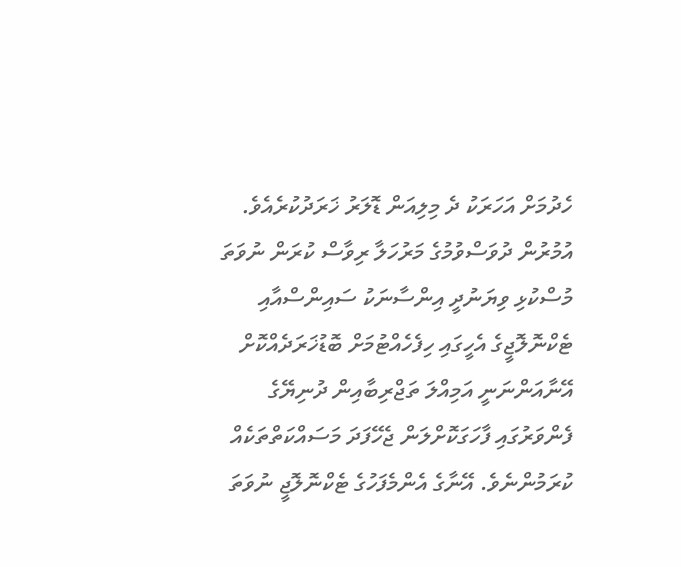ހެދުމަށް އަހަރަކު ދެ މިލިއަން ޑޮލަރު ޚަރަދުކުރެއެވެ.
އުމުރުން ދުވަސްވުމުގެ މަރުހަލާ ރިވާސް ކުރަން ނުވަތަ މުސްކުޅި ވިޔަނުދީ އިންސާނަކު ސައިންސްއާއި ޓެކްނޮލޮޖީގެ އެހީގައި ހިފެހެއްޓުމަށް ބޮޑުޚަރަދެއްކޮށް އޭނާއަންނަނީ އަމިއްލަ ތަޖްރިބާއިން ދުނިޔޭގެ ފެންވަރުގައި ފާހަގަކޮށްލަން ޖެހޭފަދަ މަސައްކަތްތަކެއް ކުރަމުންނެވެ. އޭނާގެ އެންމެފަހުގެ ޓެކްނޮލޮޖީ ނުވަތަ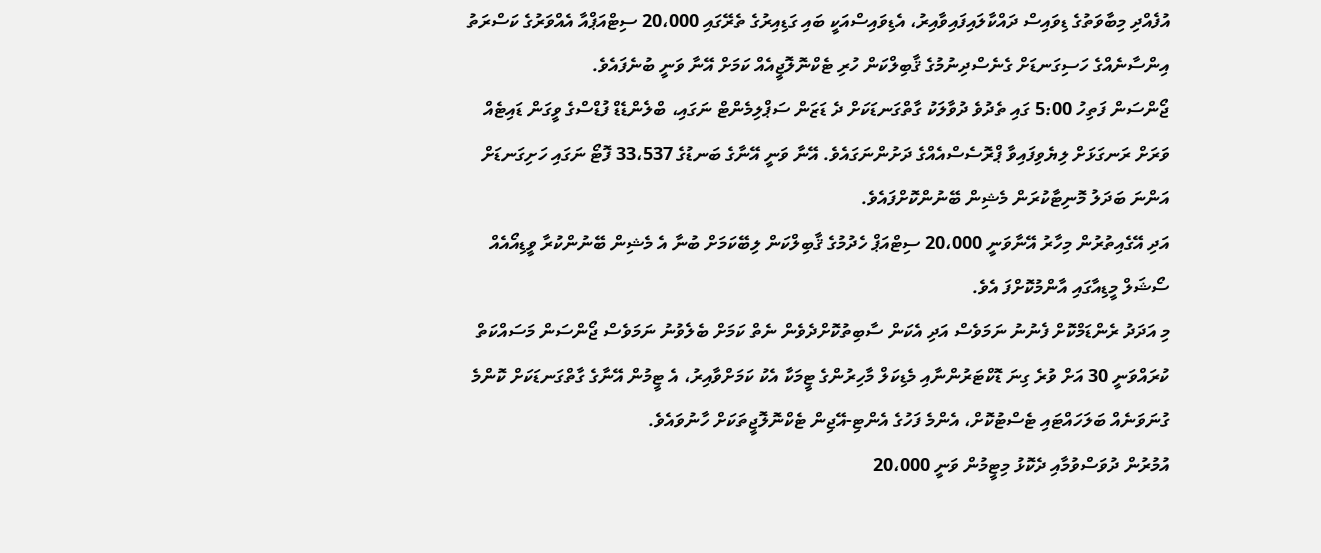އުފެއްދި މިބާވަތުގެ ޑިވައިސް ދައްކާލައިފައިވާއިރު، އެޑިވައިސްއަކީ ބައި ގަޑިއިރުގެ ތެރޭގައި 20،000 ސިޓްއަޕްއާ އެއްވަރުގެ ކަސްރަތު އިންސާނެއްގެ ހަސިގަނޑަށް ގެނެސްދިނުމުގެ ޤާބިލްކަން ހުރި ޓެކްނޮލޮޖީއެއް ކަމަށް އޭނާ ވަނީ ބުނެފައެވެ.
ޖޯންސަން ފަތިހު 5:00 ގައި ތެދުވެ ދުވާލަކު ގާތްގަނޑަކަށް ދެ ޑަޒަން ސަޕްލިމެންޓް ނަގައި، ބްލެންޑެޑް ފުޑްސްގެ ވީގަން ޑައިޓެއް ވަރަށް ރަނގަޅަށް ލިޔެވިފައިވާ ޕްރޮސެސްއެއްގެ ދަށުންނަގައެވެ. އޭނާ ވަނީ އޭނާގެ ބަނޑުގެ 33،537 ފޮޓޯ ނަގައި ހަށިގަނޑަށް އަންނަ ބަދަލު މޮނިޓާކުރަން މެޝިން ބޭނުންކޮށްފައެވެ.
އަދި އޭގެއިތުރުން މިހާރު އޭނާވަނީ 20،000 ސިޓްއަޕް ހެދުމުގެ ޤާބިލްކަން ލިބޭކަމަށް ބުނާ އެ މެޝިން ބޭނުންކުރާ ވީޑިއޯއެއް ސޯޝަލް މީޑިއާގައި އާންމުކޮށްފަ އެވެ.
މި އަދަދު ރެންޑަމްކޮށް ފެނުނު ނަމަވެސް އަދި އެކަން ސާބިތުކޮށްދެވެން ނެތް ކަމަށް ބެލެވުނު ނަމަވެސް ޖޯންސަން މަސައްކަތް ކުރައްވަނީ 30 އަށް ވުރެ ގިނަ ޑޮކްޓަރުންނާއި މެޑިކަލް މާހިރުންގެ ޓީމަކާ އެކު ކަމަށްވާއިރު، އެ ޓީމުން އޭނާގެ ގާތްގަނޑަކަށް ކޮންމެ ގުނަވަނެއް ބަލަހައްޓައި ޓެސްޓުކޮށް، އެންމެ ފަހުގެ އެންޓި-އޭޖިން ޓެކްނޮލޮޖީތަކަށް ހާނުވައެވެ.
އުމުރުން ދުވަސްވުމާއި ދެކޮޅު މިޓީމުން ވަނީ 20،000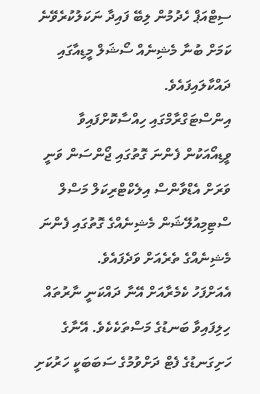ސިޓްއަޕް ހެދުމުން ލިބޭ ފައިދާ ނަކަލުކުރެވޭނެ ކަމަށް ބުނާ މެޝިނެއް ސޯޝަލް މީޑިއާގައި ދައްކާލައިފައެވެ.
އިންސްޓަގްރާމްގައި ހިއްސާކޮށްފައިވާ ވީޑިއޯއަކުން ފެންނަ ގޮތުގައި ޖޯންސަން ވަނީ ވަރަށް އެޑްވާންސް އިލެކްޓްރިކަލް މަސްލް ސްޓިމިއުލޭޝަން މެޝިނެއްގެ ގޮތުގައި ފެންނަ މެޝިނެއްގެ ތެރެއަށް ވަދެފައެވެ.
އެއަށްފަހު ކެމެރާއަށް އޭނާ ދައްކަނީ ނާރުތައް ހިލިފައިވާ ބަނޑުގެ މަސްތަކެކެވެ. އޭނާގެ ހަށިގަނޑުގެ ފެޓް ދަށްވުމުގެ ސަބަބަކީ ހަރުކަށި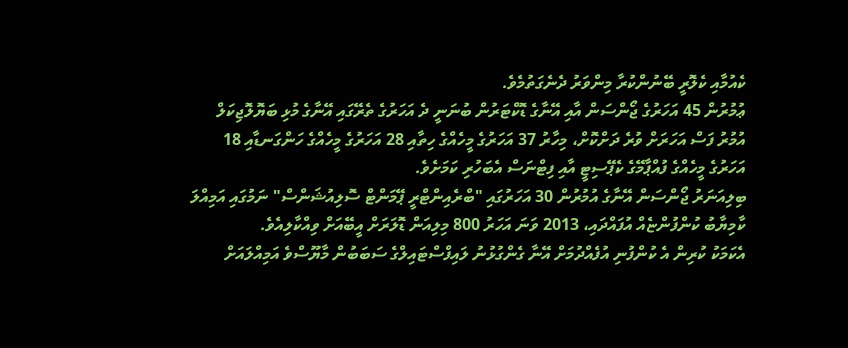ކެއުމާއި ކެލޮރީ ބޭނުންކުރާ މިންވަރު ދެނެގަތުމެވެ.
ޢުމުރުން 45 އަހަރުގެ ޖޯންސަން އާއި އޭނާގެ ޑޮކްޓަރުން ބުނަނީ ދެ އަހަރުގެ ތެރޭގައި އޭނާގެ މުޅި ބަޔޮލޮޖިކަލް އުމުރު ފަސް އަހަރަށް ވުރެ ދަށްކޮށް، މިހާރު 37 އަހަރުގެ މީހެއްގެ ހިތާއި 28 އަހަރުގެ މީހެއްގެ ހަންގަނޑާއި 18 އަހަރުގެ މީހެއްގެ ފުއްޕާމޭގެ ކެޕޭސިޓީ އާއި ފިޓްނަސް އެބަހުރި ކަމަށެވެ.
ބިލިއަނަރު ޖޯންސަން އޭނާގެ އުމުރުން 30 އަހަރުގައި "ބްރެއިންޓްރީ ޕޭމަންޓް ސޮލިއުޝަންސް" ނަމުގައި އަމިއްލަ ކާމިޔާބު ކުންފުންޏެއް އުފައްދައި، 2013 ވަނަ އަހަރު 800 މިލިއަން ޑޮލަރަށް އީބޭއަށް ވިއްކާލިއެވެ.
އެކަމަކު ކުރިން އެ ކުންފުނި އުފެއްދުމަށް އޭނާ ގެންގުޅުނު ލައިފްސްޓައިލްގެ ސަބަބުން މާޔޫސްވެ އަމިއްލައަށް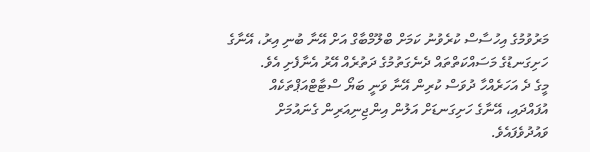މަރުވުމުގެ އިހުސާސް ކުރެވުނު ކަމަށް ބްލޫމްބާގް އަށް އޭނާ ބުނި އިރު، އޭނާގެ ހަށިގަނޑުގެ މަސައްކަތްތައް ދެނެގަތުމުގެ ދަތުރެއް އޭރު އެނާފެށި އެވެ.
މީގެ ދެ އަހަރެއްހާ ދުވަސް ކުރިން އޭނާ ވަނީ ބަޔޯ ސްޓާޓްއަޕްތަކެއް އުފައްދައި، އޭނާގެ ހަށިގަނޑަށް އަލުން އިންޖިނިއަރިން ގެނައުމަށް ވައުދުވެފައެވެ.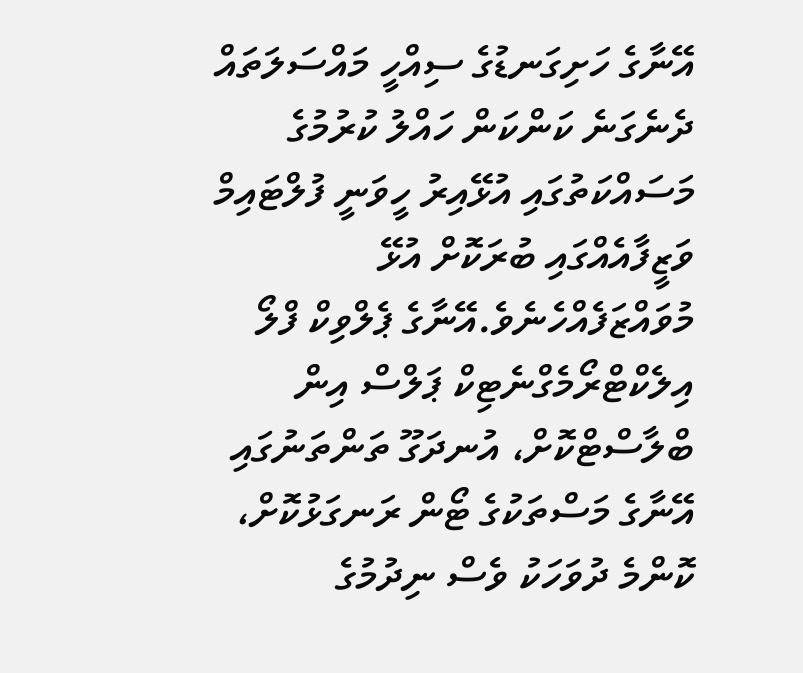އޭނާގެ ހަށިގަނޑުގެ ސިއްހީ މައްސަލަތައް ދެނެގަނެ ކަންކަން ހައްލު ކުރުމުގެ މަސައްކަތުގައި އުޅޭއިރު ހީވަނީ ފުލްޓައިމް ވަޒީފާއެއްގައި ބުރަކޮށް އުޅޭ މުވައްޒަފެއްހެނެވެ.އޭނާގެ ޕެލްވިކް ފްލޯ އިލެކްޓްރޯމެގްނެޓިކް ޕަލްސް އިން ބްލާސްޓްކޮށް، އުނދަގޫ ތަންތަނުގައި އޭނާގެ މަސްތަކުގެ ޓޯން ރަނގަޅުކޮށް، ކޮންމެ ދުވަހަކު ވެސް ނިދުމުގެ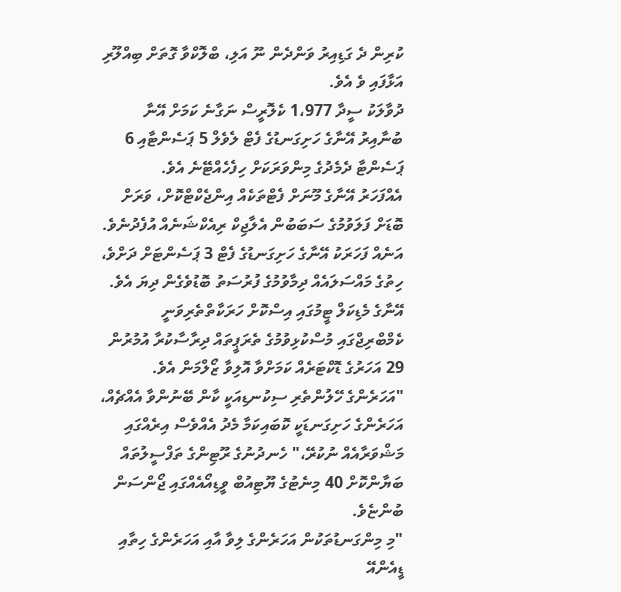ކުރިން ދެ ގަޑިއިރު ވަންދެން ނޫ އަލި، ބްލޮކްވާ ގޮތަށް ބިއްލޫރި އަޅާފައި ވެ އެވެ.
ދުވާލަކު ސީދާ 1،977 ކެލޮރީސް ނަގާނެ ކަމަށް އޭނާ ބުނާއިރު އޭނާގެ ހަށިގަނޑުގެ ފެޓް ލެވެލް 5 ޕަސެންޓާއި 6 ޕަސެންޓާ ދެމެދުގެ މިންވަރަކަށް ހިފެހެއްޓޭނެ އެވެ.
އެއްފަހަރު އޭނާގެ މޫނަށް ފެޓްތަކެއް އިންޖެކްޓްކޮށް، ވަރަށް ބޮޑަށް ފަލަވުމުގެ ސަބަބުން އެލާޖިކް ރިއެކްޝަނެއް އުފެދުނެވެ. އަނެއް ފަހަރަކު އޭނާގެ ހަށިގަނޑުގެ ފެޓް 3 ޕަސެންޓަށް ދަށްވެ، ހިތުގެ މައްސަލައެއް ދިމާވުމުގެ ފުރުސަތު ބޮޑުވެގެން ދިޔަ އެވެ.
އޭނާގެ މެޑިކަލް ޓީމުގައި އިސްކޮށް ހަރަކާތްތެރިވަނީ ކެމްބްރިޖްގައި މުސްކުޅިވުމުގެ ތެރަޕީތައް ދިރާސާކުރާ އުމުރުން 29 އަހަރުގެ ޑޮކްޓަރެއް ކަމަށްވާ އޮލިވާ ޒޯލްމަން އެވެ.
"އަހަރެންގެ ހޭލުންތެރި ސިކުނޑިއަކީ ކާން ބޭނުންވާ އެއްޗެއް، އަހަރެންގެ ހަށިގަނޑަކީ ކޮބައިކަމާ މެދު އެއްވެސް އިރެއްގައި މަޝްވަރާއެއް ނުކުރޭ،" ހެނދުނުގެ ރޫޓިންގެ ތަފްސީލުތައް ބަޔާންކޮށް 40 މިނެޓުގެ ޔޫޓިއުބް ވީޑިއޯއެއްގައި ޖޯންސަން ބުންޏެވެ.
"މި މިންގަނޑުތަކުން އަހަރެންގެ ލިވާ އާއި އަހަރެންގެ ހިތާއި ޑީއެންއޭ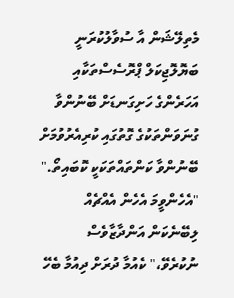މެތިލޭޝަން އާ ސުވާލުކުރަނީ ބަޔޮލޮޖިކަލް ޕްރޮސެސްތަކާއި އަހަރެންގެ ހަށިގަނޑަށް ބޭނުންވާ ގުނަވަންތަކުގެ ގޮތުގައި ކުރިއެރުވުމަށް ބޭނުންވާ ކަންތައްތަކަކީ ކޮބައިތޯ."
"އެހެންވީމަ އެހެން އެއްޗެއް ލިބޭނެކަން އަންދާޒާވެސް ނުކުރެވޭ،" ކެއުމާ ދުރަށް ދިއުމާ ބެހޭ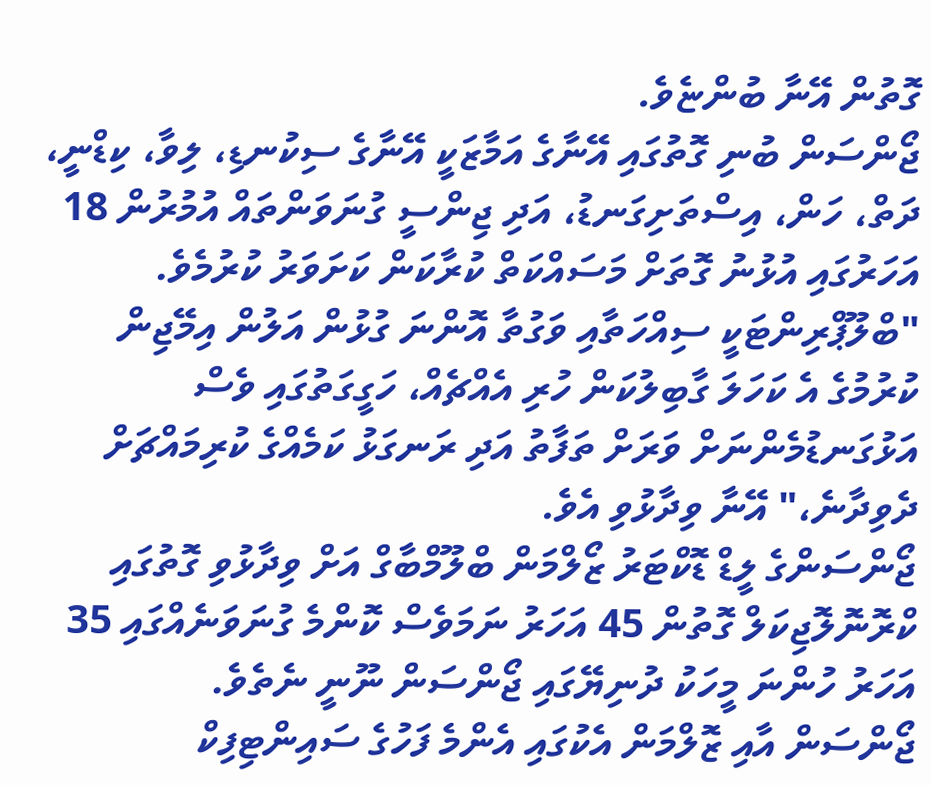ގޮތުން އޭނާ ބުންޏެވެ.
ޖޯންސަން ބުނި ގޮތުގައި އޭނާގެ އަމާޒަކީ އޭނާގެ ސިކުނޑި، ލިވާ، ކިޑްނީ، ދަތް، ހަން، އިސްތަށިގަނޑު، އަދި ޖިންސީ ގުނަވަންތައް އުމުރުން 18 އަހަރުގައި އުޅުނު ގޮތަށް މަސައްކަތް ކުރާކަން ކަށަވަރު ކުރުމެވެ.
"ބްލޫޕްރިންޓަކީ ސިއްހަތާއި ވަގުތާ އޮންނަ ގުޅުން އަލުން އިމޭޖިން ކުރުމުގެ އެ ކަހަލަ ގާބިލުކަން ހުރި އެއްޗެއް، ހަގީގަތުގައި ވެސް އަޅުގަނޑުމެންނަށް ވަރަށް ތަފާތު އަދި ރަނގަޅު ކަމެއްގެ ކުރިމައްޗަށް ދެވިދާނެ،" އޭނާ ވިދާޅުވި އެވެ.
ޖޯންސަންގެ ލީޑް ޑޮކްޓަރު ޒޯލްމަން ބްލޫމްބާގް އަށް ވިދާޅުވި ގޮތުގައި ކްރޮނޮލޮޖިކަލް ގޮތުން 45 އަހަރު ނަމަވެސް ކޮންމެ ގުނަވަނެއްގައި 35 އަހަރު ހުންނަ މީހަކު ދުނިޔޭގައި ޖޯންސަން ނޫނީ ނެތެވެ.
ޖޯންސަން އާއި ޒޮލްމަން އެކުގައި އެންމެ ފަހުގެ ސައިންޓިފިކް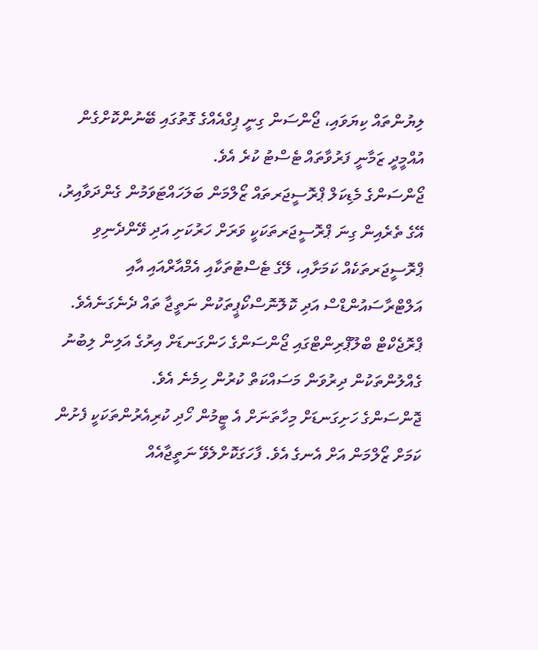ލިޔުންތައް ކިޔަވައި، ޖޯންސަން ގިނީ ޕިގްއެއްގެ ގޮތުގައި ބޭނުންކޮށްގެން އުއްމީދީ ޒަމާނީ ފަރުވާތައް ޓެސްޓު ކުރެ އެވެ.
ޖޯންސަންގެ މެޑިކަލް ޕްރޮސީޖަރތައް ޒޯލްމަން ބަލަހައްޓަވަމުން ގެންދަވާއިރު، އޭގެ ތެރެއިން ގިނަ ޕްރޮސީޖަރތަކަކީ ވަރަށް ހަރުކަށި އަދި ވޭންދެނިވި ޕްރޮސީޖަރތަކެއް ކަމަށާއި، ލޭގެ ޓެސްޓުތަކާއި އެމްއާރްއައި އާއި އަލްޓްރާސައުންޑްސް އަދި ކޮލޮނޮސްކޯޕީތަކުން ނަތީޖާ ތައް ދެނެގަނެއެވެ.
ޕްރޮޖެކްޓް ބްލޫޕްރިންޓްގައި ޖޯންސަންގެ ހަންގަނޑަށް އިރުގެ އަލިން ލިބުނު ގެއްލުންތަކުން ދިރުވަން މަސައްކަތް ކުރުން ހިމެނެ އެވެ.
ޖޮންސަންގެ ހަށިގަނޑަށް މިހާތަނަށް އެ ޓީމުން ހޯދި ކުރިއެރުންތަކަކީ ފެށުން ކަމަށް ޒޯލްމަން އަށް އެނގެ އެވެ. ފާހަގަކޮށްލެވޭ ނަތީޖާއެއް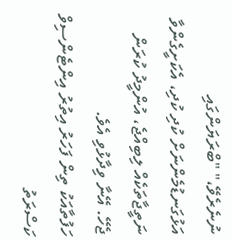ނުނެރެވޭ،" "ބްރަޔަންގައި އަޅުގަނޑުމެންނަށް ކުދި ކުދި، އެކަށީގެންވާ ނަތީޖާތަކެއް ލިބިއްޖެ، އުންމީދު ކުރަން ޖެހޭ. އޭނާ ވިދާޅުވި އެވެ.
ހަފުތާއަކު ތިން ފަހަރު އިތުރު އިންޓެންސިވް ކަސްރަތު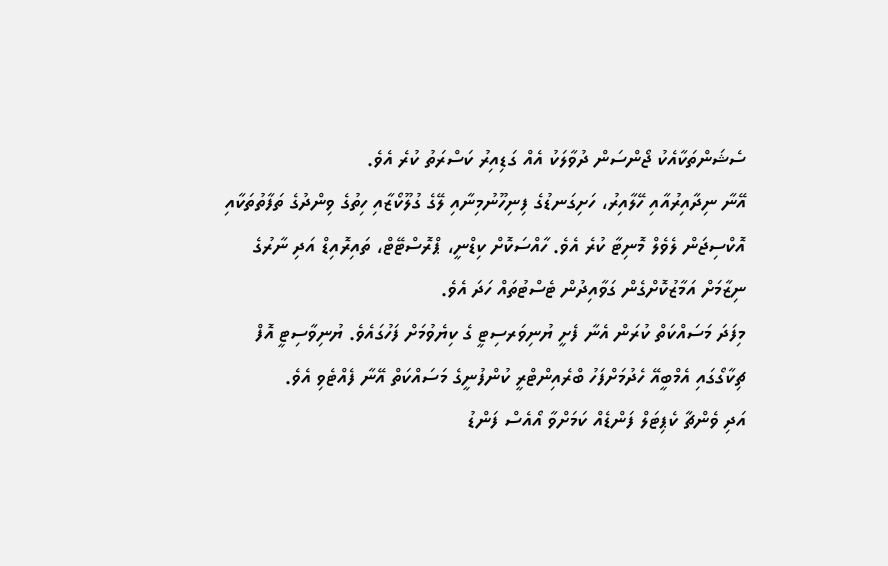ސެޝަންތަކާއެކު ޖޯންސަން ދުވާލަކު އެއް ގަޑިއިރު ކަސްރަތު ކުރެ އެވެ.
އޭނާ ނިދާއިރުއާއި ހޭލާއިރު، ހަށިގަނޑުގެ ފިނިހޫނުމިނާއި ލޭގެ ގުލޫކޯޒާއި ހިތުގެ ވިންދުގެ ތަފާތުތަކާއި އޮކްސިޖަން ލެވެލް މޮނިޓާ ކުރެ އެވެ. ހާއްސަކޮށް ކިޑްނީ، ޕްރޮސްޓޭޓް، ތައިރޮއިޑް އަދި ނާރުގެ ނިޒާމަށް އަމާޒުކޮށްގެން ގަވާއިދުން ޓެސްޓުތައް ހަދަ އެވެ.
މިފަދަ މަސައްކަތް ކުރަން އެނާ ފެށީ ޔުނިވަރސިޓީ ގެ ކިޔެވުމަށް ފަހުގައެވެ. ޔުނިވާސިޓީ އޮފް ޗިކާގޯގައި އެމްބީއޭ ހެދުމަށްފަހު ބްރެއިންޓްރީ ކުންފުނީގެ މަސައްކަތް އޭނާ ފެއްޓެވި އެވެ.
އަދި ވެންޗާ ކެޕިޓަލް ފަންޑެއް ކަމަށްވާ އޯއެސް ފަންޑު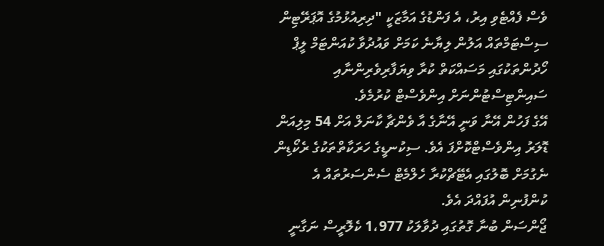ވެސް ފެއްޓެވި އިރު، އެ ފަންޑުގެ އަމާޒަކީ "ދިރިއުޅުމުގެ އޮޕަރޭޓިން ސިސްޓަމްތައް އަލުން ލިޔާނެ ކަމަށް ވައުދުވާ ކުއަންޓަމް ލީޕް ހޯދުންތަކުގައި މަސައްކަތް ކުރާ ވިޔަފާރިވެރިންނާއި ސައިންޓިސްޓުންނަށް އިންވެސްޓް ކުރުމެވެ.
އޭގެ ފަހުން އޭނާ ވަނީ އޭނާގެ އާ ވެންޗާ ކާނަލް އަށް 54 މިލިއަން ޑޮލަރު އިންވެސްޓްކޮށްފަ އެވެ. ސިކުނޑީގެ ހަރަކާތްތަކުގެ ރެކޯޑިން ނެގުމަށް ބޮލުގައި އެޓޭޗްކުރާ ހެލްމެޓް ސެންސަރުތައް އެ ކުންފުނިން އުފައްދަ އެވެ.
ޖޯންސަން ބުނާ ގޮތުގައި ދުވާލަކު 1،977 ކެލޮރީސް ނަގާނީ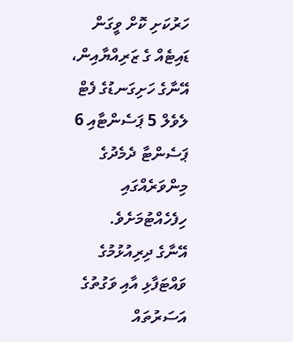ހަރުކަށި ކޮށް ވީގަން ޑައިޓެއް ގެ ޒަރިއްޔާއިން، އޭނާގެ ހަށިގަނޑުގެ ފެޓް ލެވެލް 5 ޕަސެންޓާއި 6 ޕަސެންޓާ ދެމެދުގެ މިންވަރެއްގައި ހިފެހެއްޓުމަށެވެ.
އޭނާގެ ދިރިއުޅުމުގެ ވައްޓަފާޅި އާއި ވަގުތުގެ އަސަރުތައް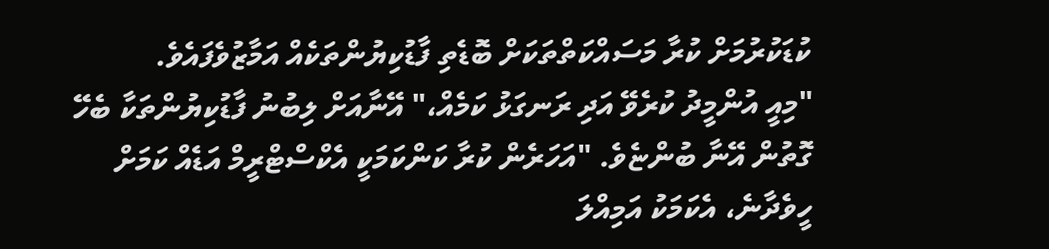ކުޑަކުރުމަށް ކުރާ މަސައްކަތްތަކަށް ބޮޑެތި ފާޑުކިޔުންތަކެއް އަމާޒުވެފައެވެ.
"މިއީ އުންމީދު ކުރެވޭ އަދި ރަނގަޅު ކަމެއް،" އޭނާއަށް ލިބުނު ފާޑުކިޔުންތަކާ ބެހޭ ގޮތުން އޭނާ ބުންޏެވެ. "އަހަރެން ކުރާ ކަންކަމަކީ އެކްސްޓްރީމް އަޑެއް ކަމަށް ހީވެދާނެ، އެކަމަކު އަމިއްލަ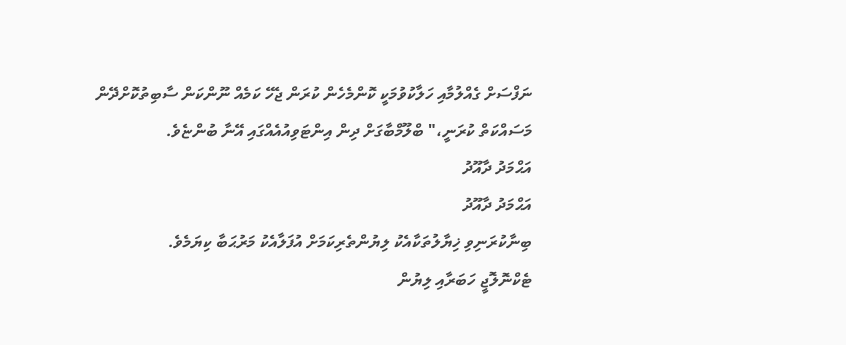ނަފްސަށް ގެއްލުމާއި ހަލާކުވުމަކީ ކޮންމެހެން ކުރަން ޖެހޭ ކަމެއް ނޫންކަން ސާބިތުކޮށްދޭން މަސައްކަތް ކުރަނީ،" ބްލޫމްބާގަށް ދިން އިންޓަވިއުއެއްގައި އޭނާ ބުންޏެވެ.
އަޙްމަދު ދާއޫދު
އަޙްމަދު ދާއޫދު
ބިނާކުރަނިވި ޚިޔާލުތަކާއެކު ލިޔުންތެރިކަމަށް އުފަލާއެކު މަރުޙަބާ ކިޔަމެވެ.
ޓެކްނޮލޮޖީ ހަބަރާއި ލިޔުން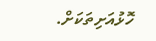ހޮޅުއަށިތަކަށް.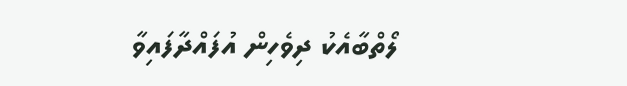ލޯތްބާއެކު ދިވެހިން އުފައްދާފައިވާ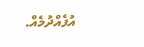އުފެއްދުމެއް.